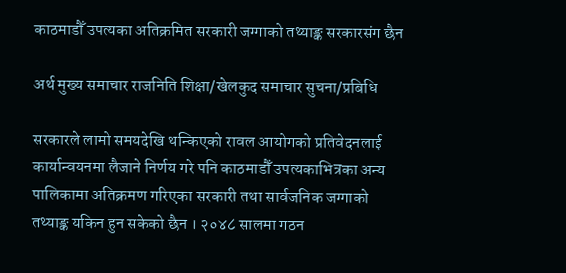काठमाडौँ उपत्यका अतिक्रमित सरकारी जग्गाको तथ्याङ्क सरकारसंग छैन

अर्थ मुख्य समाचार राजनिति शिक्षा/खेलकुद समाचार सुचना/प्रबिधि

सरकारले लामो समयदेखि थन्किएको रावल आयोगको प्रतिवेदनलाई कार्यान्वयनमा लैजाने निर्णय गरे पनि काठमाडौँ उपत्यकाभित्रका अन्य पालिकामा अतिक्रमण गरिएका सरकारी तथा सार्वजनिक जग्गाको तथ्याङ्क यकिन हुन सकेको छैन । २०४८ सालमा गठन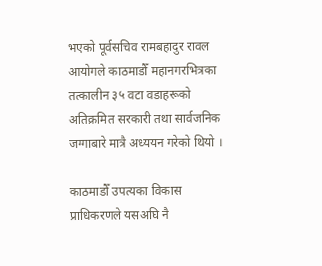भएको पूर्वसचिव रामबहादुर रावल आयोगले काठमाडौँ महानगरभित्रका तत्कालीन ३५ वटा वडाहरूको अतिक्रमित सरकारी तथा सार्वजनिक जग्गाबारे मात्रै अध्ययन गरेको थियो ।

काठमाडौँ उपत्यका विकास प्राधिकरणले यसअघि नै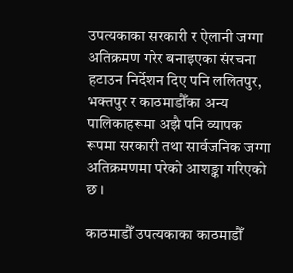उपत्यकाका सरकारी र ऐलानी जग्गा अतिक्रमण गरेर बनाइएका संरचना हटाउन निर्देशन दिए पनि ललितपुर, भक्तपुर र काठमाडौँका अन्य पालिकाहरूमा अझै पनि व्यापक रूपमा सरकारी तथा सार्वजनिक जग्गा अतिक्रमणमा परेको आशङ्का गरिएको छ ।

काठमाडौँ उपत्यकाका काठमाडौँ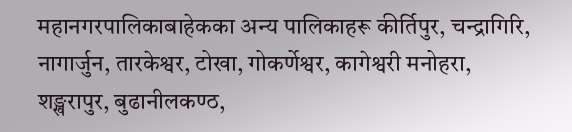महानगरपालिकाबाहेकका अन्य पालिकाहरू कीर्तिपुर, चन्द्रागिरि, नागार्जुन, तारकेश्वर, टोखा, गोकर्णेश्वर, कागेश्वरी मनोहरा, शङ्खरापुर, बुढानीलकण्ठ,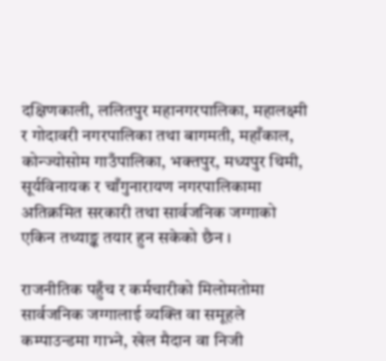दक्षिणकाली, ललितपुर महानगरपालिका, महालक्ष्मी र गोदावरी नगरपालिका तथा बागमती, महाँकाल, कोन्ज्योसोम गाउँपालिका, भक्तपुर, मध्यपुर थिमी, सूर्यविनायक र चाँगुनारायण नगरपालिकामा अतिक्रमित सरकारी तथा सार्वजनिक जग्गाको एकिन तथ्याङ्क तयार हुन सकेको छैन ।

राजनीतिक पहुँच र कर्मचारीको मिलोमतोमा सार्वजनिक जग्गालाई व्यक्ति वा समूहले कम्पाउन्डमा गाभ्ने, खेल मैदान वा निजी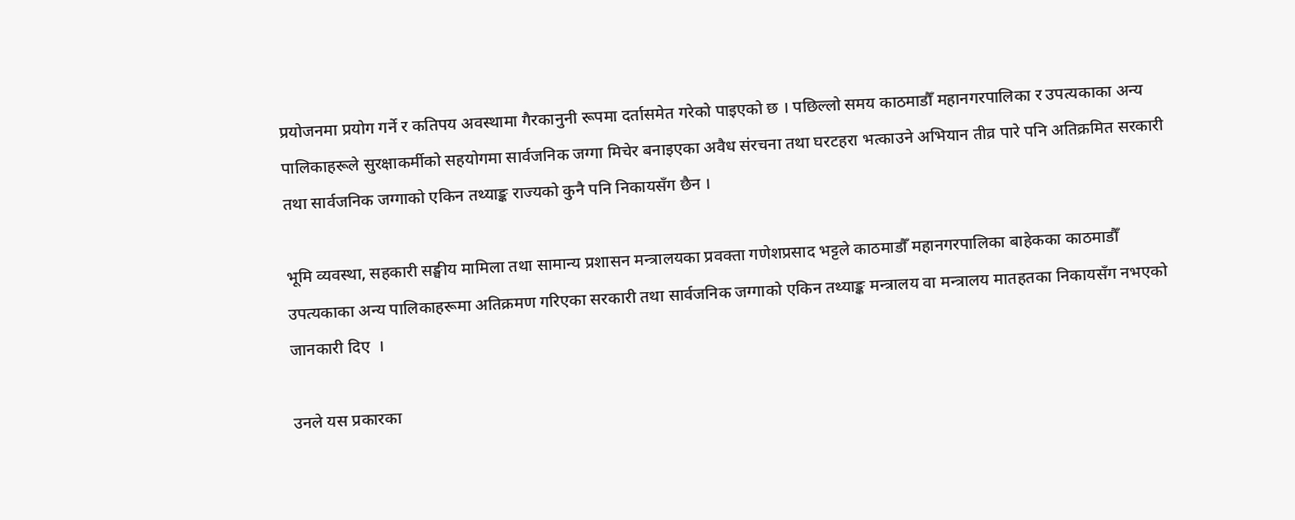प्रयोजनमा प्रयोग गर्ने र कतिपय अवस्थामा गैरकानुनी रूपमा दर्तासमेत गरेको पाइएको छ । पछिल्लो समय काठमाडौँ महानगरपालिका र उपत्यकाका अन्य पालिकाहरूले सुरक्षाकर्मीको सहयोगमा सार्वजनिक जग्गा मिचेर बनाइएका अवैध संरचना तथा घरटहरा भत्काउने अभियान तीव्र पारे पनि अतिक्रमित सरकारी तथा सार्वजनिक जग्गाको एकिन तथ्याङ्क राज्यको कुनै पनि निकायसँग छैन ।

भूमि व्यवस्था, सहकारी सङ्घीय मामिला तथा सामान्य प्रशासन मन्त्रालयका प्रवक्ता गणेशप्रसाद भट्टले काठमाडौँ महानगरपालिका बाहेकका काठमाडौँ उपत्यकाका अन्य पालिकाहरूमा अतिक्रमण गरिएका सरकारी तथा सार्वजनिक जग्गाको एकिन तथ्याङ्क मन्त्रालय वा मन्त्रालय मातहतका निकायसँग नभएको जानकारी दिए  ।

उनले यस प्रकारका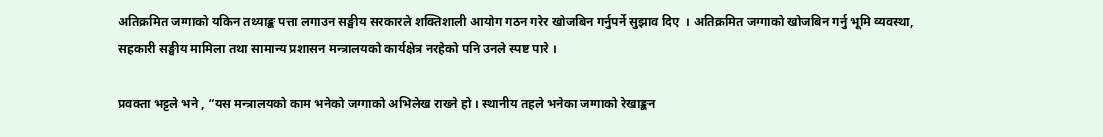अतिक्रमित जग्गाको यकिन तथ्याङ्क पत्ता लगाउन सङ्घीय सरकारले शक्तिशाली आयोग गठन गरेर खोजबिन गर्नुपर्ने सुझाव दिए  । अतिक्रमित जग्गाको खोजबिन गर्नु भूमि व्यवस्था, सहकारी सङ्घीय मामिला तथा सामान्य प्रशासन मन्त्रालयको कार्यक्षेत्र नरहेको पनि उनले स्पष्ट पारे ।

प्रवक्ता भट्टले भने , “यस मन्त्रालयको काम भनेको जग्गाको अभिलेख राख्ने हो । स्थानीय तहले भनेका जग्गाको रेखाङ्कन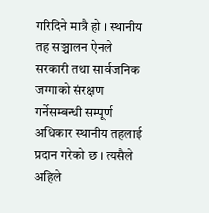गरिदिने मात्रै हो । स्थानीय तह सञ्चालन ऐनले सरकारी तथा सार्वजनिक जग्गाको संरक्षण गर्नेसम्बन्धी सम्पूर्ण अधिकार स्थानीय तहलाई प्रदान गरेको छ । त्यसैले अहिले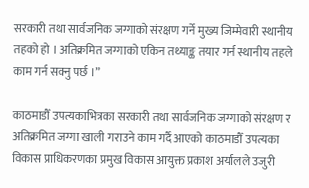सरकारी तथा सार्वजनिक जग्गाको संरक्षण गर्ने मुख्य जिम्मेवारी स्थानीय तहको हो । अतिक्रमित जग्गाको एकिन तथ्याङ्क तयार गर्न स्थानीय तहले काम गर्न सक्नु पर्छ ।”

काठमाडौँ उपत्यकाभित्रका सरकारी तथा सार्वजनिक जग्गाको संरक्षण र अतिक्रमित जग्गा खाली गराउने काम गर्दै आएको काठमाडौँ उपत्यका विकास प्राधिकरणका प्रमुख विकास आयुक्त प्रकाश अर्यालले उजुरी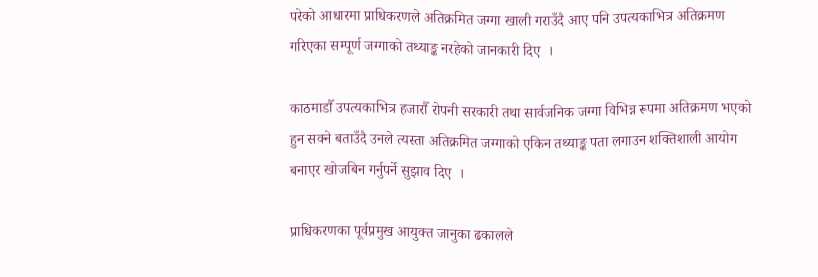परेको आधारमा प्राधिकरणले अतिक्रमित जग्गा खाली गराउँदै आए पनि उपत्यकाभित्र अतिक्रमण गरिएका सम्पूर्ण जग्गाको तथ्याङ्क नरहेको जानकारी दिए  ।

काठमाडौँ उपत्यकाभित्र हजारौँ रोपनी सरकारी तथा सार्वजनिक जग्गा विभिन्न रूपमा अतिक्रमण भएको हुन सक्ने बताउँदै उनले त्यस्ता अतिक्रमित जग्गाको एकिन तथ्याङ्क पता लगाउन शक्तिशाली आयोग बनाएर खोजबिन गर्नुपर्ने सुझाव दिए  ।

प्राधिकरणका पूर्वप्रमुख आयुक्त जानुका ढकालले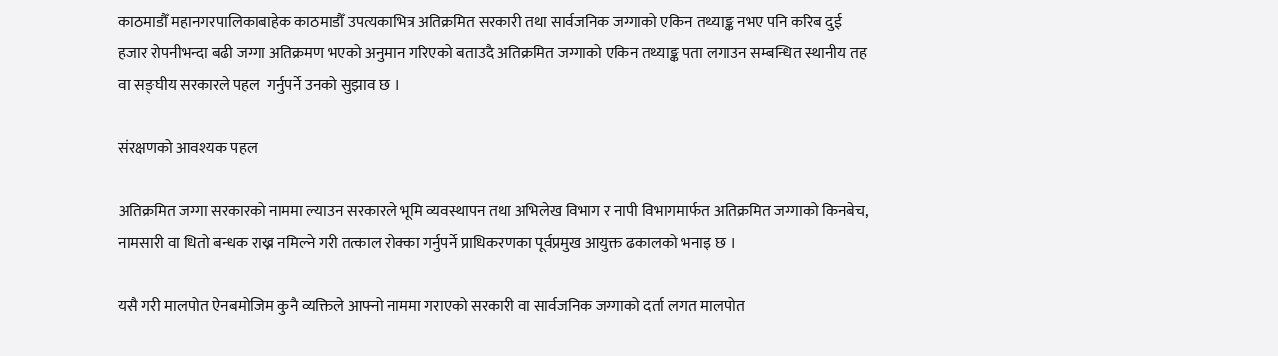काठमाडौँ महानगरपालिकाबाहेक काठमाडौँ उपत्यकाभित्र अतिक्रमित सरकारी तथा सार्वजनिक जग्गाको एकिन तथ्याङ्क नभए पनि करिब दुई हजार रोपनीभन्दा बढी जग्गा अतिक्रमण भएको अनुमान गरिएको बताउदै अतिक्रमित जग्गाको एकिन तथ्याङ्क पता लगाउन सम्बन्धित स्थानीय तह वा सङ्घीय सरकारले पहल  गर्नुपर्ने उनको सुझाव छ ।

संरक्षणको आवश्यक पहल

अतिक्रमित जग्गा सरकारको नाममा ल्याउन सरकारले भूमि व्यवस्थापन तथा अभिलेख विभाग र नापी विभागमार्फत अतिक्रमित जग्गाको किनबेच, नामसारी वा धितो बन्धक राख्न नमिल्ने गरी तत्काल रोक्का गर्नुपर्ने प्राधिकरणका पूर्वप्रमुख आयुक्त ढकालको भनाइ छ ।

यसै गरी मालपोत ऐनबमोजिम कुनै व्यक्तिले आफ्नो नाममा गराएको सरकारी वा सार्वजनिक जग्गाको दर्ता लगत मालपोत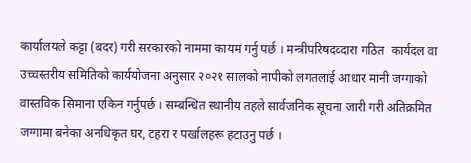कार्यालयले कट्टा (बदर) गरी सरकारको नाममा कायम गर्नु पर्छ । मन्त्रीपरिषदव्दारा गठित  कार्यदल वा उच्चस्तरीय समितिको कार्ययोजना अनुसार २०२१ सालको नापीको लगतलाई आधार मानी जग्गाको वास्तविक सिमाना एकिन गर्नुपर्छ । सम्बन्धित स्थानीय तहले सार्वजनिक सूचना जारी गरी अतिक्रमित जग्गामा बनेका अनधिकृत घर, टहरा र पर्खालहरू हटाउनु पर्छ ।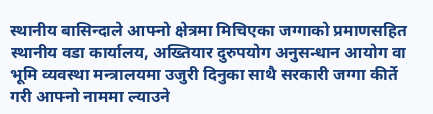स्थानीय बासिन्दाले आफ्नो क्षेत्रमा मिचिएका जग्गाको प्रमाणसहित स्थानीय वडा कार्यालय, अख्तियार दुरुपयोग अनुसन्धान आयोग वा भूमि व्यवस्था मन्त्रालयमा उजुरी दिनुका साथै सरकारी जग्गा कीर्ते गरी आफ्नो नाममा ल्याउने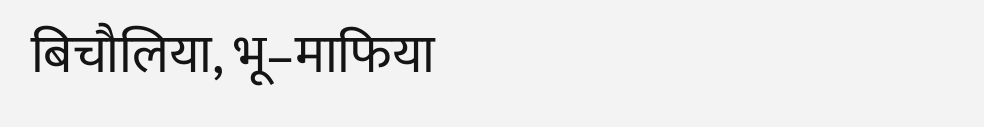बिचौलिया, भू–माफिया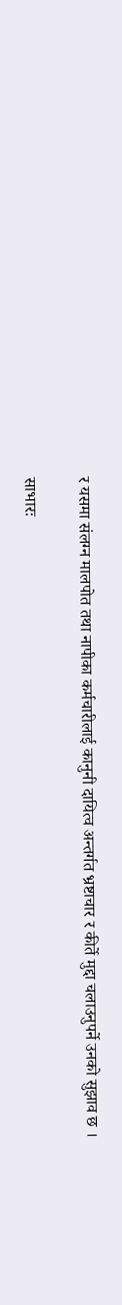र यसमा संलग्न मालपोत तथा नापीका कर्मचारीलाई कानुनी दायित्व अन्तर्गत भ्रष्टाचार र कीर्ते मुद्दा चलाउनुपर्ने उनको सुझाव छ ।

साभारः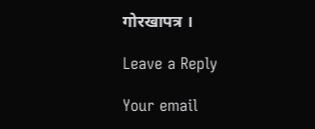गोरखापत्र ।

Leave a Reply

Your email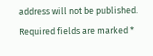address will not be published. Required fields are marked *